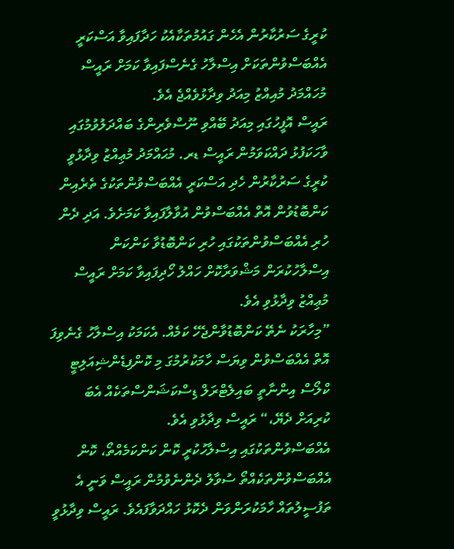ކުރީގެ ސަރުކާރުން އެހެން ގައުމުތަކާއެކު ހަދާފައިވާ އަސްކަރީ އެއްބަސްވުންތަކަށް އިސްލާހު ގެނެސްފައިވާ ކަމަށް ރައީސް މުހައްމަދު މުއިއްޒު މިއަދު ވިދާޅުވެއްޖެ އެވެ.
ރައީސް އޮފީހުގައި މިއަދު ބޭއްވި ނޫސްވެރިންގެ ބައްދަލުވުމުގައި ވާހަކަފުޅު ދައްކަވަމުން ރައީސް ޑރ. މުޙައްމަދު މުޢިއްޒު ވިދާޅުވީ ކުރީގެ ސަރުކާރުން ހެދި އަސްކަރީ އެއްބަސްވުންތަކުގެ ތެރެއިން ކަންބޮޑުވުން އޮތް އެއްބަސްވުން އުވާލާފައިވާ ކަމަށެވެ. އަދި ދެން ހުރި އެއްބަސްވުންތަކުގައި ހުރި ކަންބޮޑުވާ ކަންކަން އިސްލާހުކުރަން މަޝްވަރާކޮށް ހައްލު ހޯދިފައިވާ ކަމަށް ރައީސް މުޢިއްޒު ވިދާޅުވި އެވެ.
”މިހާރަކު ނެތޭ ކަންބޮޑުވާންޖެހޭ ކަމެއް. އެކަމަކު އިސްލާހު ގެނެވިފަ އޮތް އެއްބަސްވުން ވިޔަސް ހާމަކުރުމުގަ މި ކޮންފިޑެންޝިއަލިޓީ ކްލޯސް އިންނާތީ ބައިލެޓްރަލް ޑިސްކަޝަންސްތަކެއް އެބަ ކުރިއަށް ދެޔޭ،“ ރައީސް ވިދާޅުވި އެވެ.
އެއްބަސްވުންތަކުގައި އިސްލާހުކުރީ ކޮން ކަންކަމެއްތޯ، ކޮން އެއްބަސްވުންތަކެއްތޯ ސުވާލު ދެންނެވުމުން ރައީސް ވަނީ އެ ތަފުސީލުތައް ހާމަކުރަންވަން ދެކޮޅު ހައްދަވާފައެވެ. ރައީސް ވިދާޅުވީ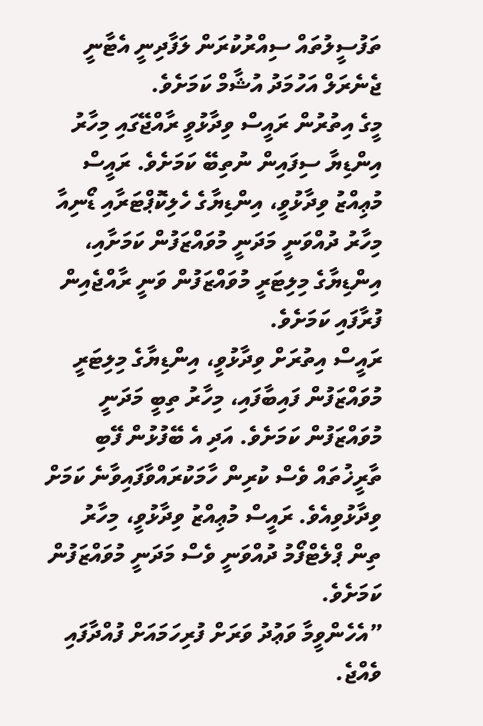ތަފުސީލުތައް ސިއްރުކުރަން ލަފާދިނީ އެޓާނީ ޖެނެރަލް އަހުމަދު އުޝާމް ކަމަށެވެ.
މީގެ އިތުރުން ރައީސް ވިދާޅުވީ ރާއްޖޭގައި މިހާރު އިންޑިޔާ ސިފައިން ނުތިބޭ ކަމަށެވެ. ރައީސް މުޢިއްޒު ވިދާޅުވީ، އިންޑިޔާގެ ހެލިކޮޕްޓަރާއި ޑޯނިއާ މިހާރު ދުއްވަނީ މަދަނީ މުވައްޒަފުން ކަމަށާއި، އިންޑިޔާގެ މިލިޓަރީ މުވައްޒަފުން ވަނީ ރާއްޖެއިން ފުރާފައި ކަމަށެވެ.
ރައީސް އިތުރަށް ވިދާޅުވީ، އިންޑިޔާގެ މިލިޓަރީ މުވައްޒަފުން ފައިބާފައި، މިހާރު ތިބީ މަދަނީ މުވައްޒަފުން ކަމަށެވެ. އަދި އެ ބޭފުޅުން ފޭބި ތާރީޚުތައް ވެސް ކުރިން ހާމަކުރައްވާފައިވާނެ ކަމަށް ވިދާޅުވިއެވެ. ރައީސް މުޢިއްޒު ވިދާޅުވީ، މިހާރު ތިން ޕްލެޓްފޯމު ދުއްވަނީ ވެސް މަދަނީ މުވައްޒަފުން ކަމަށެވެ.
”އެހެންވީމާ ވަޢުދު ވަރަށް ފުރިހަމައަށް ފުއްދާފައި ވެއްޖެ.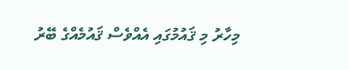މިހާރު މި ޤައުމުގައި އެއްވެސް ޤައުމެއްގެ ބޭރު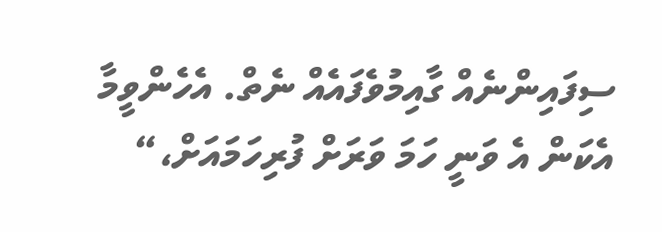ސިފައިންނެއް ގާއިމުވެފައެއް ނެތް. އެހެންވީމާ އެކަން އެ ވަނީ ހަމަ ވަރަށް ފުރިހަމައަށް،“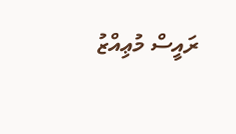ރައީސް މުޢިއްޒު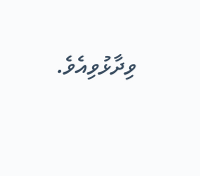ވިދާޅުވިއެވެ.